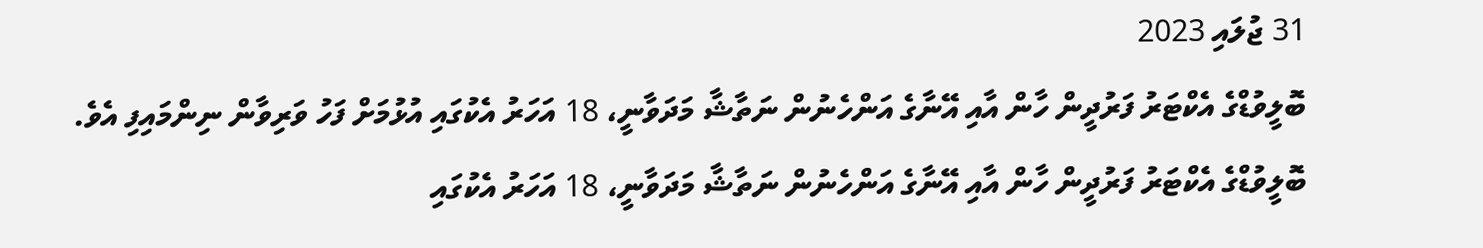31 ޖުލައި 2023
ބޮލީވުޑްގެ އެކްޓަރު ފަރުދީން ހާން އާއި އޭނާގެ އަންހެނުން ނަތާޝާ މަދަވާނީ، 18 އަހަރު އެކުގައި އުޅުމަށް ފަހު ވަރިވާން ނިންމައިފި އެވެ.
ބޮލީވުޑްގެ އެކްޓަރު ފަރުދީން ހާން އާއި އޭނާގެ އަންހެނުން ނަތާޝާ މަދަވާނީ، 18 އަހަރު އެކުގައި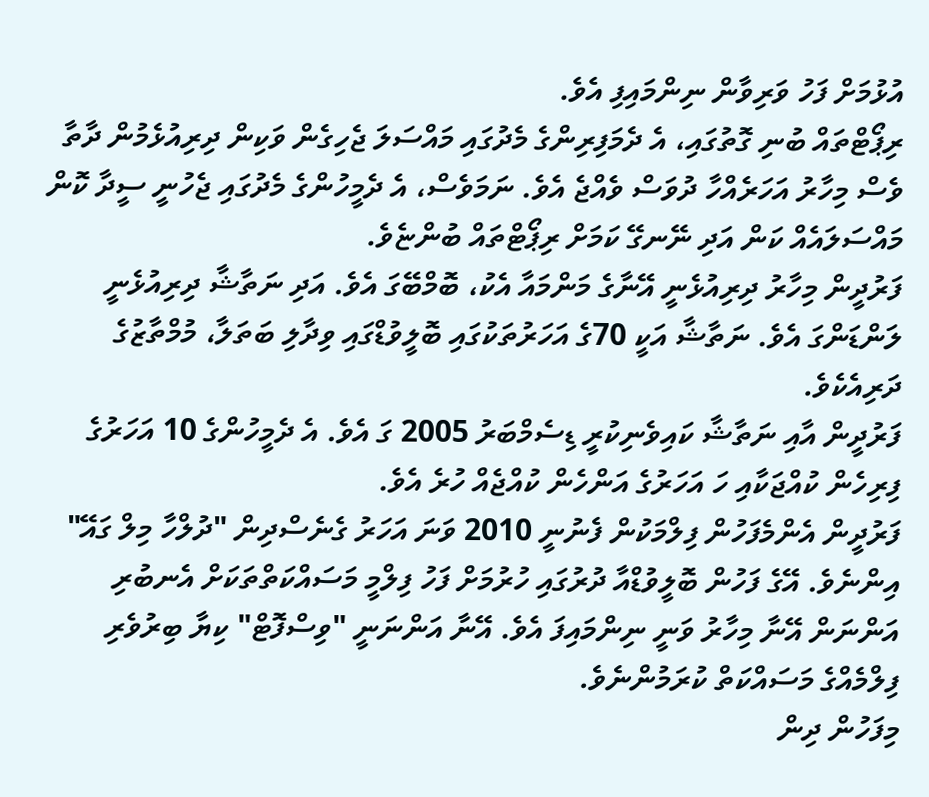އުޅުމަށް ފަހު ވަރިވާން ނިންމައިފި އެވެ.
ރިޕޯޓްތައް ބުނި ގޮތުގައި، އެ ދެމަފިރިންގެ މެދުގައި މައްސަލަ ޖެހިގެން ވަކިން ދިރިއުޅެމުން ދާތާ ވެސް މިހާރު އަހަރެއްހާ ދުވަސް ވެއްޖެ އެވެ. ނަމަވެސް، އެ ދެމީހުންގެ މެދުގައި ޖެހުނީ ސީދާ ކޮން މައްސަލައެއް ކަން އަދި ނޭނގޭ ކަމަށް ރިޕޯޓްތައް ބުންޏެވެ.
ފަރުދީން މިހާރު ދިރިއުޅެނީ އޭނާގެ މަންމައާ އެކު، ބޮމްބޭގަ އެވެ. އަދި ނަތާޝާ ދިރިއުޅެނީ ލަންޑަންގަ އެވެ. ނަތާޝާ އަކީ 70ގެ އަހަރުތަކުގައި ބޮލީވުޑްގައި ވިދާލި ބަތަލާ، މުމްތާޒުގެ ދަރިއެކެވެ.
ފަރުދީން އާއި ނަތާޝާ ކައިވެނިކުރީ ޑިސެމްބަރު 2005 ގަ އެވެ. އެ ދެމީހުންގެ 10 އަހަރުގެ ފިރިހެން ކުއްޖަކާއި ހަ އަހަރުގެ އަންހެން ކުއްޖެއް ހުރެ އެވެ.
ފަރުދީން އެންމެފަހުން ފިލްމަކުން ފެނުނީ 2010 ވަނަ އަހަރު ގެނެސްދިން "ދުލްހާ މިލް ގައޭ" އިންނެވެ. އޭގެ ފަހުން ބޮލީވުޑްއާ ދުރުގައި ހުރުމަށް ފަހު ފިލްމީ މަސައްކަތްތަކަށް އެނބުރި އަންނަން އޭނާ މިހާރު ވަނީ ނިންމައިފަ އެވެ. އޭނާ އަންނަނީ "ވިސްފޮޓް" ކިޔާ ބިރުވެރި ފިލްމެއްގެ މަސައްކަތް ކުރަމުންނެވެ.
މިފަހުން ދިން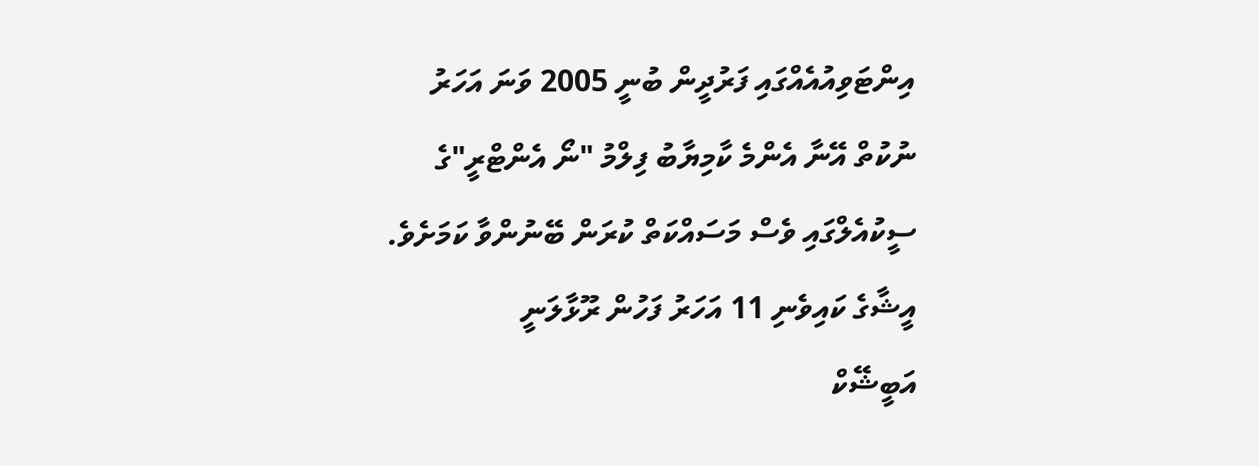އިންޓަވިއުއެއްގައި ފަރުދީން ބުނީ 2005 ވަނަ އަހަރު ނުކުތް އޭނާ އެންމެ ކާމިޔާބު ފިލްމު "ނޯ އެންޓްރީ"ގެ ސީކުއެލްގައި ވެސް މަސައްކަތް ކުރަން ބޭނުންވާ ކަމަށެވެ.
އީޝާގެ ކައިވެނި 11 އަހަރު ފަހުން ރޫޅާލަނީ
އަބީޝޭކް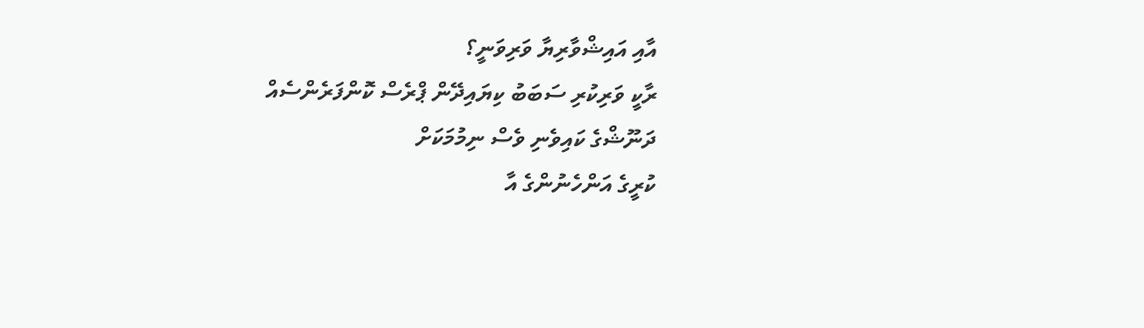އާއި އައިޝްވާރިޔާ ވަރިވަނީ؟
ރާކީ ވަރިކުރި ސަބަބު ކިޔައިދޭން ޕްރެސް ކޮންފަރެންސެއް
ދަނޫޝްގެ ކައިވެނި ވެސް ނިމުމަކަށް
ކުރީގެ އަންހެނުންގެ އާ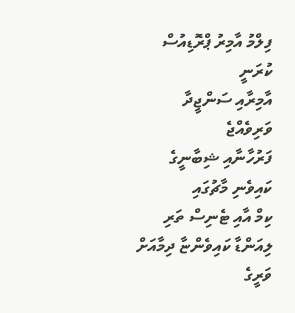ފިލްމު އާމިރު ޕްރޮޑިއުސް ކުރަނީ
އާމިރާއި ސަންޖީދާ ވަރިވެއްޖެ
ފަރުހާނާއި ޝިބާނީގެ ކައިވެނި މާޗުގައި
ކިމް އާއި ޓެނިސް ތަރި ލިއަންޑާ ކައިވެންޏާ ދިމާއަށް
ވަރީގެ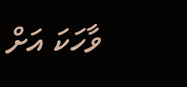ވާހަކަ އަށް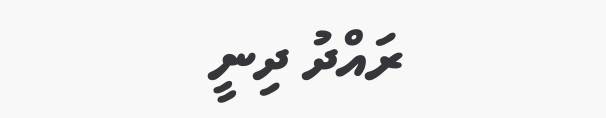ރައްދު ދިނީ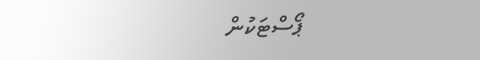ޕޯސްޓަކުން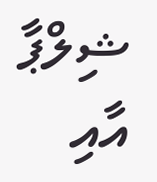ޝިލްޕާ އާއި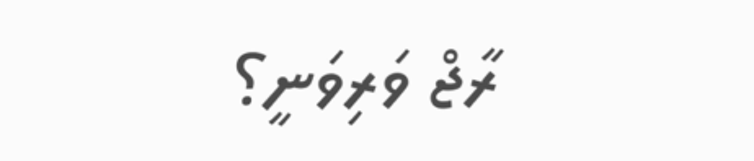ރާޖް ވަރިވަނީ؟